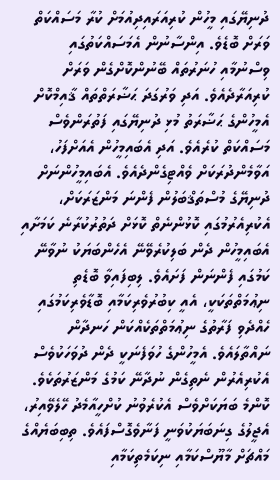ދުނިޔޭގައި މީހުން ކުރިއަރައިދިއުމަށް ކުރާ މަސައްކަތް ވަރަށް ބޮޑެވެ. އިންސާނުން އެމަސައްކަތުގައި ވިސްނުމާއި ހުނަރުތައް ބޭނުންކޮށްގެން ވަރަށް ކުރިއަރާދެއެވެ. އަދި ވަރުގަދަ ޙަޟާރަތްތައް ޤާއިމްކޮށް އެމީހުންގެ ޙަޟާރަތު މުޅި ދުނިޔޭގައި ފަތުރަންވެސް މަސައްކަތް ކުރެއެވެ. އަދި އެބައިމީހުން އެއަށްފަހު، އަވާމެންދުރަކަށް ވެއްޓިގެންދެއެވެ. އެބައިމީހުންނަށް ދުނިޔޭގެ މުސްތަޤްބަލުން ފެންނަ މަންޒަރަކަށް، އެކުރިއެރުމުގައި ކޮޅުންނެތް ކޮޅަށް ދަތުރުކުރާނެ ކަމަށާއި އެބައިމީހުން ދެން ބަލިކުރެވޭނޭ އެހެންބަޔަކު ނުވާނޭ ކަމުގައި ފެންނަން ފަށައެވެ. ލިބިފައިވާ ބޮޑެތި ނިޢުމަތްތަކަކީ، އެއީ ކިބުރުވެރިކަމާއި ބޮޑާވެރިކަމުގައި ހެއްދެވި ފަރާތުގެ ނިޢުމަތްތަކެއްކަން ހަނދާން ނައްތާލައެވެ. އެމީހުންގެ ހުވަފެނަކީ ދެން ދުވަހަކުވެސް އެކުރިއެރުން ނެތިގެން ނުދާނޭ ކަމުގެ މަންޒަރުތަކެވެ. ކޮންމެ ބަޔަކަށްވެސް އެކުރެވުނު ކުށްހީއާމެދު ހޭލެވޭއިރު، އެޖީލުގެ ގިނަބަޔަކުވަނީ ފަނާވެގޮސްފައެވެ. ތިބިބަޔެއްގެ މައްޗަށް މާޔޫސްކަމާއި ނިކަމެތިކަމާއި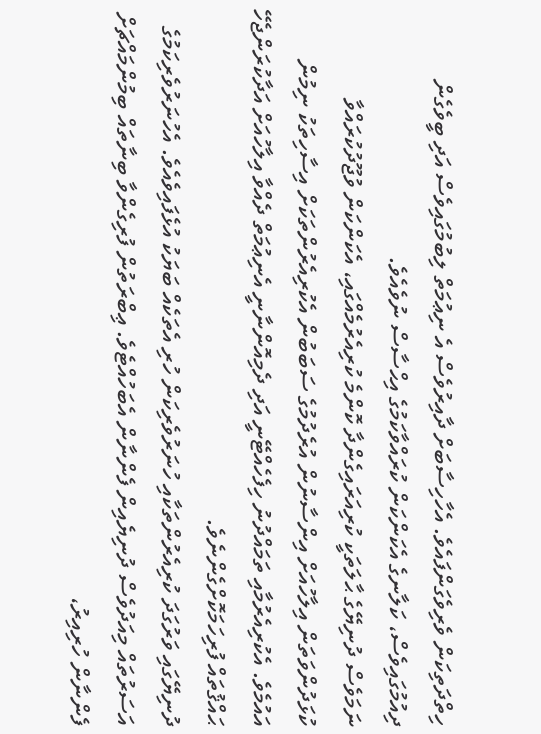ހިތްދަތިކަން ވެރިވެގަންފައެވެ. އެހާހިސާބަށް ދާއިރުވެސް އެ ނިޢުމަތް ލިބުމުގައިވެސް އަދި ބީވެގެން ދިއުމުގައިވެސް، ކަލާނގެ އެކަންކަން ކުރައްވާކަމުގެ އިޙްސާސް ނުވެއެވެ.
ނަމަވެސް ދުނިޔޭގެ ޙާލަތަކީ ކުރިއަރައިގެންދާ ކޮންމެ ކުރިއެރުމެއްގައި، އެކަންކަން ވުޖޫދުކުރައްވާ ކުޅަދުންވަތަން އިލާހުއަށް އިންސާނުން އުރެދުމުގެ ސަބަބުން އެކުރިއެރުންތަކަށް އިސާހިތަކު ނިމުން އައުމެވެ. އެކުރިއެރުމާއި ތަމައްދުނު ހިފެހެއްޓޭނީ އަދި ދެމިއޮންނާނީ އެނިޢުމަތް ދެއްވާ އިލާހުއަށް އަދާކުރަންޖެހޭ ޙައްޤުތައް ފުރިހަމަކޮށްގެންނެވެ.
ދުނިޔޭގައި ވަރުގަދަ ކުރިއެރުންތަކާއި ހުނަރުވެރިކަން ހުރި އެތަކެއް ބަޔަކު އުޅެފައިވެއެވެ. އެހުނަރުވެރިކަމުގެ އަސަރުތައް މިއަދުވެސް ދުނިޔެއިން ފެންނާން އެބަހުއްޓެވެ. ޢިބްރަތުން ފުރިގެންވާ ބިނާތައް ބިމުންމައްޗަށް ފެންނާން ހުރިއިރު،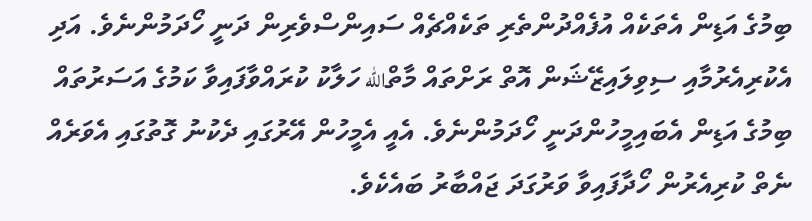ބިމުގެ އަޑިން އެތަކެއް އުފެއްދުންތެރި ތަކެއްޗެއް ސައިންސްވެރިން ދަނީ ހޯދަމުންނެވެ. އަދި އެކުރިއެރުމާއި ސިވިލައިޒޭޝަން އޮތް ރަށްތައް މާތްالله ހަލާކު ކުރައްވާފައިވާ ކަމުގެ އަސަރުތައް ބިމުގެ އަޑިން އެބައިމީހުންދަނީ ހޯދަމުންނެވެ. އެއީ އެމީހުން އޭރުގައި ދެކުނު ގޮތުގައި އެވަރެއް ނެތް ކުރިއެރުން ހޯދާފައިވާ ވަރުގަދަ ޖައްބާރު ބައެކެވެ.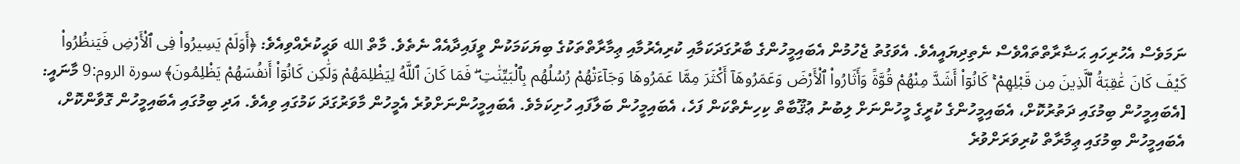ނަމަވެސް އެހުރިހައި ޙަޟާރާތްތައްވެސް ނެތިދިޔައީއެވެ. އެވަގުތު ޖެހުމުން އެބައިމީހުންގެ ބާރުގަދަކަމާއި ކުރިއެރުމާއި ޢިމާރާތްތަކުގެ ބިޔަކަމަކުން ވީފައިދާއެއް ނެތެވެ. މާތް الله ވަޙީކުރެއްވިއެވެ: ﴿أَوَلَمْ يَسِيرُواْ فِى ٱلْأَرْضِ فَيَنظُرُواْ كَيْفَ كَانَ عَٰقِبَةُ ٱلَّذِينَ مِن قَبْلِهِمْ ۚ كَانُوٓاْ أَشَدَّ مِنْهُمْ قُوَّةً وَأَثَارُواْ ٱلْأَرْضَ وَعَمَرُوهَآ أَكْثَرَ مِمَّا عَمَرُوهَا وَجَآءَتْهُمْ رُسُلُهُم بِٱلْبَيِّنَٰتِ ۖ فَمَا كَانَ ٱللَّهُ لِيَظْلِمَهُمْ وَلَٰكِن كَانُوٓاْ أَنفُسَهُمْ يَظْلِمُونَ﴾ سورة الروم:9 މާނައީ: [އެބައިމީހުން ބިމުގައި ދަތުރުކޮށް، އެބައިމީހުންގެ ކުރީގެ މީހުންނަށް ލިބުނު ޢުޤޫބާތް ކިހިނެތްކަން ފަހެ، އެބައިމީހުން ބަލާފައި ހުށިކަމެވެ. އެބައިމީހުންނަށްވުރެ އެމީހުން މާވަރުގަދަ ކަމުގައި ވިއެވެ. އަދި ބިމުގައި އެބައިމީހުން ގޮވާންކޮށް، އެބައިމީހުން ބިމުގައި ޢިމާރާތް ކުރިވަރަށްވުރެ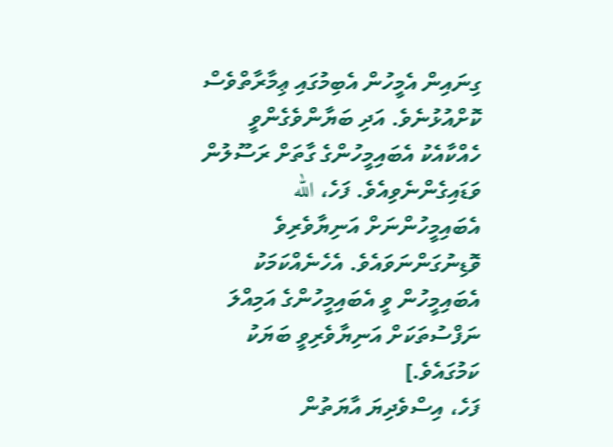ގިނައިން އެމީހުން އެބިމުގައި ޢިމާރާތްވެސް ކޮށްއުޅުނެވެ. އަދި ބަޔާންވެގެންވީ ހެއްކާއެކު އެބައިމީހުންގެ ގާތަށް ރަސޫލުން ވަޑައިގެންނެވިއެވެ. ފަހެ، الله އެބައިމީހުންނަށް އަނިޔާވެރިވެ ވޮޑިނުގަންނަވައެވެ. އެހެނެއްކަމަކު އެބައިމީހުން ވީ އެބައިމީހުންގެ އަމިއްލަ ނަފްސުތަކަށް އަނިޔާވެރިވީ ބަޔަކު ކަމުގައެވެ.]
ފަހެ، އިސްވެދިޔަ އާޔަތުން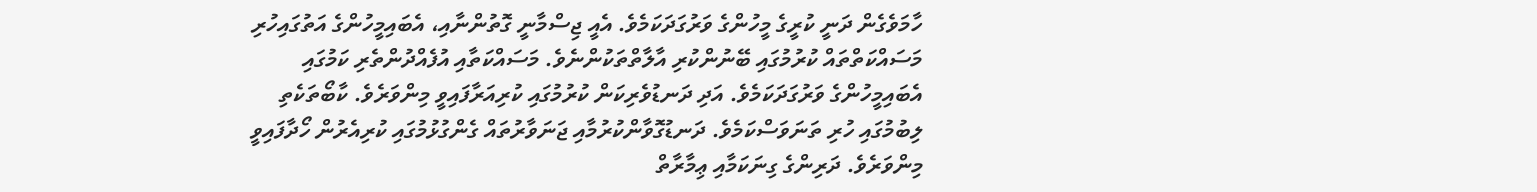ހާމަވެގެން ދަނީ ކުރީގެ މީހުންގެ ވަރުގަދަކަމެވެ. އެއީ ޖިސްމާނީ ގޮތުންނާއި، އެބައިމީހުންގެ އަތުގައިހުރި މަސައްކަތްތައް ކުރުމުގައި ބޭނުންކުރި އާލާތްތަކުންނެވެ. މަސައްކަތާއި އުފެއްދުންތެރި ކަމުގައި އެބައިމީހުންގެ ވަރުގަދަކަމެވެ. އަދި ދަނޑުވެރިކަން ކުރުމުގައި ކުރިއަރާފައިވީ މިންވަރެވެ. ކާބޯތަކެތި ލިބުމުގައި ހުރި ތަނަވަސްކަމެވެ. ދަނޑުގޮވާންކުރުމާއި ޖަނަވާރުތައް ގެންގުޅުމުގައި ކުރިއެރުން ހޯދާފައިވީ މިންވަރެވެ. ދަރިންގެ ގިނަކަމާއި ޢިމާރާތް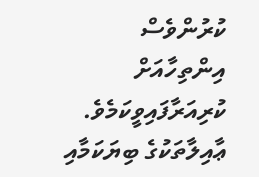ކުރުންވެސް އިންތިހާއަށް ކުރިއަރާފައިވީކަމެވެ. ޢާއިލާތަކުގެ ބިޔަކަމާއި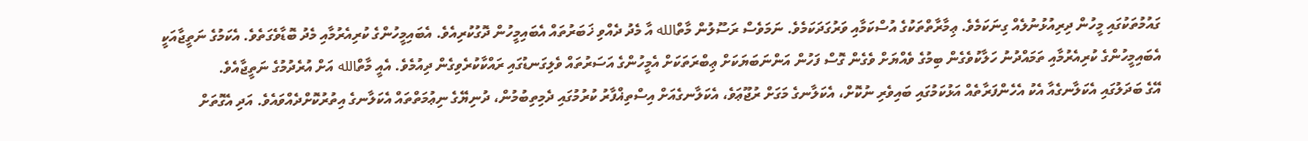ގައުމުތަކުގައި މީހުން ދިރިއުޅުނުލެއް ގިނަކަމެވެ. ޢިމާރާތްތަކުގެ އުސްކަމާއި ވަރުގަދަކަމެވެ. ނަމަވެސް ރަސޫލުން މާތްالله އާ މެދު ދެއްވި ޚަބަރުތައް އެބައިމީހުން ދޮގުކުރިއެވެ. އެބައިމީހުންގެ ކުރިއެރުމާއި މެދު ބޮޑާވެގަތެވެ. އެކަމުގެ ނަތީޖާއަކީ އެބައިމީހުންގެ ކުރިއެރުމާއި ތަމައްދުނު ހަލާކުވެގެން ބިމުގެ ވެއްޔަށް ވެގެން ގޮސް ފަހުން އަންނަބަޔަކަށް ޢިބްރަތަކަށް އެމީހުންގެ އަސަރުތައް ވެލިގަނޑުގައި ރައްކާކުރެވިގެން ދިއުމެވެ. އެއީ މާތްالله އަށް އުރެދުމުގެ ނަތީޖާއެވެ.
އޭގެ ބަދަލުގައި އެކަލާނގެއާ އެކު އެހެންފަރާތެއް އަޅުކަމުގައި ބައިވެރި ނުކޮށް، އެކަލާނގެ މަގަށް ރުޖޫޢަވެ، އެކަލާނގެއަށް އިސްތިޣްފާރު ކުރުމުގައި ދެމިތިބުމުން، ދުނިޔޭގެ ނިޢުމަތްތައް އެކަލާނގެ އިތުރުކޮށްދެއްވައެވެ. އަދި އެގޮތަށް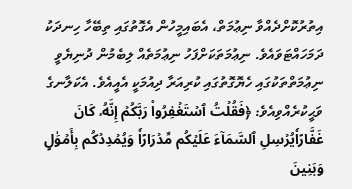އިތުރުކޮށްދެއްވާ ނިޢުމަތް، އެބައިމީހުން އެގޮތުގައި ތިބޭހާ ހިނދަކު ދަމަހައްޓަވައެވެ. ނިޢުމަތަކަށްފަހު ނިޢުމަތެއް ލިބެމުން ދުނިޔެވީ ނިޢުމަތްތަކުގައި ހެޔޮގޮތުގައި ކުރިއަރާ ދިއުމަކީ އެއީއެވެ. އެކަލާނގެ ވަޙީކުރެއްވިއެވެ: ﴿فَقُلۡتُ ٱسۡتَغۡفِرُواْ رَبَّكُمۡ إِنَّهُۥ كَانَ غَفَّارًاٗيُرۡسِلِ ٱلسَّمَآءَ عَلَيۡكُم مِّدۡرَارًاٗ وَيُمۡدِدۡكُم بِأَمۡوَٰلٍ وَبَنِينَ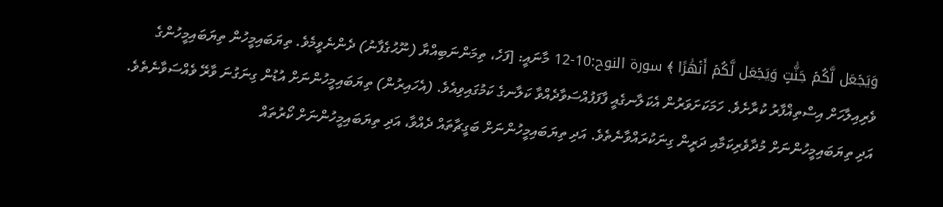وَيَجۡعَل لَّكُمۡ جَنَّٰتٍ وَيَجۡعَل لَّكُمۡ أَنۡهَٰرًا ﴾ سورة النوح:10-12 މާނައީ: [ފަހެ، ތިމަންނަބިއްޔާ (ނޫޙުގެފާނު) ދެންނެވީމެވެ. ތިޔަބައިމީހުން ތިޔަބައިމީހުންގެ ވެރިއިލާހަށް އިސްތިޣްފާރު ކުރާށެވެ. ހަމަކަށަވަރުން އެކަލާނގެއީ ފާފަފުއްސަވާދެއްވާ ކަލާނގެ ކަމުގައިވިއެވެ. (އެހައިރުން) ތިޔަބައިމީހުންނަށް އުޑުން ގިނަގުނަ ވާރޭ ވެއްސަވާނެތެވެ. އަދި ތިޔަބައިމީހުންނަށް މުދާވެރިކަމާއި ދަރީން ގިނަކުރައްވާނެތެވެ. އަދި ތިޔަބައިމީހުންނަށް ބަގީޗާތައް ދެއްވާ، އަދި ތިޔަބައިމީހުންނަށް ކޯރުތައް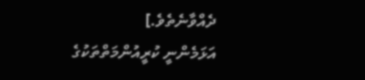ދެއްވާނެތެވެ.]
އަޅަމެންނީ ކުރީއުންމަތްތަކުގެ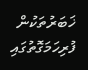ޚަބަރުތަކުން ފުރިހަމަގޮތުގައި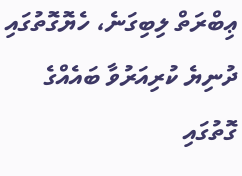ޢިބްރަތް ލިބިގަނެ، ހެޔޮގޮތުގައި ދުނިޔެ ކުރިއަރުވާ ބައެއްގެ ގޮތުގައި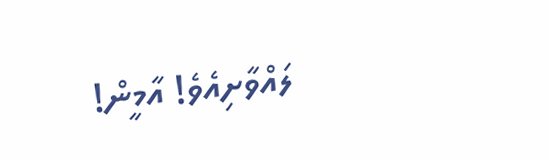ލައްވާށިއެވެ! އާމީން!